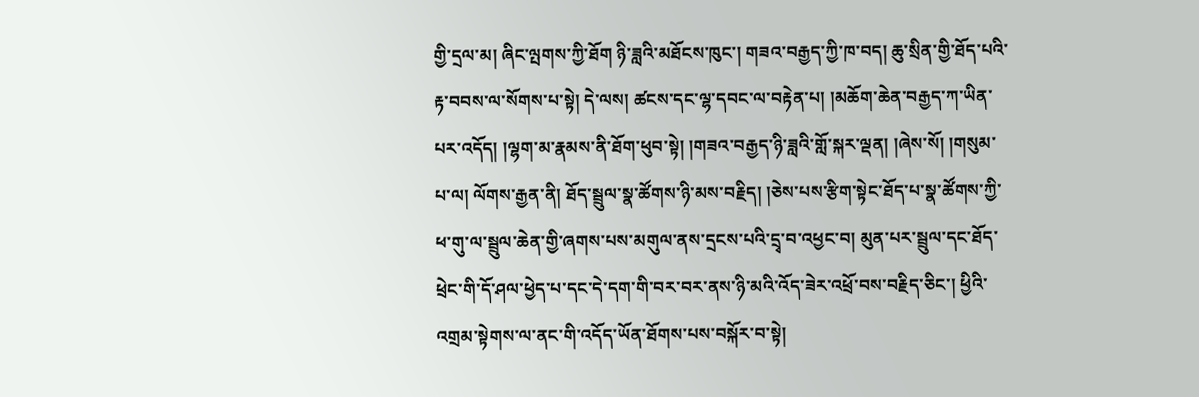གྱི་དྲལ་མ། ཞིང་ལྤགས་ཀྱི་ཐོག ཉི་ཟླའི་མཐོངས་ཁུང་། གཟའ་བརྒྱད་ཀྱི་ཁ་བད། ཆུ་སྲིན་གྱི་ཐོད་པའི་རྟ་བབས་ལ་སོགས་པ་སྟེ། དེ་ལས། ཚངས་དང་ལྷ་དབང་ལ་བརྟེན་པ། །མཆོག་ཆེན་བརྒྱད་ཀ་ཡིན་པར་འདོད། །ལྷག་མ་རྣམས་ནི་ཐོག་ཕུབ་སྟེ། །གཟའ་བརྒྱད་ཉི་ཟླའི་གློ་སྐར་ལྡན། །ཞེས་སོ། །གསུམ་པ་ལ། ལོགས་རྒྱན་ནི། ཐོད་སྦྲུལ་སྣ་ཚོགས་ཉི་མས་བརྗིད། །ཅེས་པས་རྩིག་སྟེང་ཐོད་པ་སྣ་ཚོགས་ཀྱི་ཕ་གུ་ལ་སྦྲུལ་ཆེན་གྱི་ཞགས་པས་མགུལ་ནས་དྲངས་པའི་དྲྭ་བ་འཕྱང་བ། མུན་པར་སྦྲུལ་དང་ཐོད་ཕྲེང་གི་དོ་ཤལ་ཕྱེད་པ་དང་དེ་དག་གི་བར་བར་ནས་ཉི་མའི་འོད་ཟེར་འཕྲོ་བས་བརྗིད་ཅིང་། ཕྱིའི་འགྲམ་སྟེགས་ལ་ནང་གི་འདོད་ཡོན་ཐོགས་པས་བསྐོར་བ་སྟེ།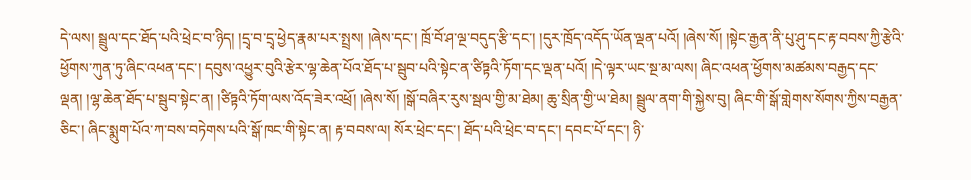དེ་ལས། སྦྲུལ་དང་ཐོད་པའི་ཕྲེང་བ་ཉིད། །དྲྭ་བ་དྲྭ་ཕྱེད་རྣམ་པར་སྤྲས། །ཞེས་དང་། ཁྲོ་བོ་ཤ་ལྔ་བདུད་རྩི་དང་། །དུར་ཁྲོད་འདོད་ཡོན་ལྡན་པའོ། །ཞེས་སོ། །སྟེང་རྒྱན་ནི་པུ་ཤུ་དང་རྟ་བབས་ཀྱི་རྩེའི་ཕྱོགས་ཀུན་ཏུ་ཞིང་འཕན་དང་། དབུས་འཕྱུར་བུའི་རྩེར་ལྷ་ཆེན་པོའ་ཐོད་པ་སྦུབ་པའི་སྟེང་ན་ཙིཏྟའི་ཏོག་དང་ལྡན་པའོ། །དེ་ལྟར་ཡང་སྔ་མ་ལས། ཞིང་འཕན་ཕྱོགས་མཚམས་བརྒྱད་དང་ལྡན། །ལྷ་ཆེན་ཐོད་པ་སྦུབ་སྟེང་ན། །ཙིཏྟའི་ཏོག་ལས་འོད་ཟེར་འཕྲོ། །ཞེས་སོ། །སྒོ་བཞིར་རུས་སྦལ་གྱི་མ་ཐེམ། ཆུ་སྲིན་གྱི་ཡ་ཐེམ། སྦྲུལ་ནག་གི་སྐྱེས་བུ། ཞིང་གི་སྒོ་གླེགས་སོགས་ཀྱིས་བརྒྱན་ཅིང་། ཞིང་སྨུག་པོའ་ཀ་བས་བཏེགས་པའི་སྒོ་ཁང་གི་སྟེང་ན། རྟ་བབས་ལ། སོར་ཕྲེང་དང་། ཐོད་པའི་ཕྲེང་བ་དང་། དབང་པོ་དང་། ཉི་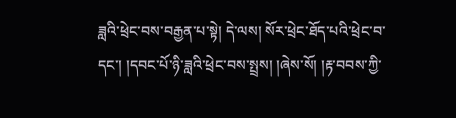ཟླའི་ཕྲེང་བས་བརྒྱན་པ་སྟེ། དེ་ལས། སོར་ཕྲེང་ཐོད་པའི་ཕྲེང་བ་དང་། །དབང་པོ་ཉི་ཟླའི་ཕྲེང་བས་སྤྲས། །ཞེས་སོ། །རྟ་བབས་ཀྱི་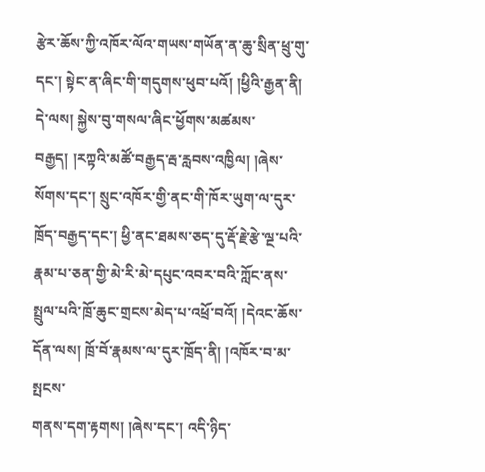རྩེར་ཆོས་ཀྱི་འཁོར་ལོའ་གཡས་གཡོན་ན་ཆུ་སྲིན་ཕྲུ་གུ་དང་། སྟེང་ན་ཞིང་གི་གདུགས་ཕུབ་པའོ། །ཕྱིའི་རྒྱན་ནི། དེ་ལས། སྐྱེས་བུ་གསལ་ཞིང་ཕྱོགས་མཚམས་བརྒྱད། །རཀྟའི་མཚོ་བརྒྱད་རྦ་རླབས་འཁྱིལ། །ཞེས་སོགས་དང་། སྲུང་འཁོར་གྱི་ནང་གི་ཁོར་ཡུག་ལ་དུར་ཁྲོད་བརྒྱད་དང་། ཕྱི་ནང་ཐམས་ཅད་དུ་རྡོ་རྗེ་རྩེ་ལྔ་པའི་རྣམ་པ་ཅན་གྱི་མེ་རི་མེ་དཔུང་འབར་བའི་ཀློང་ནས་སྤྲུལ་པའི་ཁྲོ་ཆུང་གྲངས་མེད་པ་འཕྲོ་བའོ། །དེའང་ཆོས་དོན་ལས། ཁྲོ་བོ་རྣམས་ལ་དུར་ཁྲོད་ནི། །འཁོར་བ་མ་སྤངས་
གནས་དག་རྟགས། །ཞེས་དང་། འདི་ཉིད་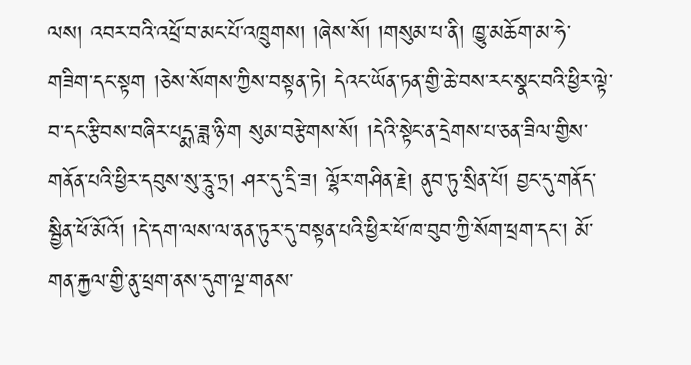ལས། འབར་བའི་འཕྲོ་བ་མང་པོ་འཁྲུགས། །ཞེས་སོ། །གསུམ་པ་ནི། ཁྱུ་མཆོག་མ་ཧེ་གཟིག་དང་སྟག །ཅེས་སོགས་ཀྱིས་བསྟན་ཏེ། དེའང་ཡོན་ཏན་གྱི་ཆེ་བས་རང་སྣང་བའི་ཕྱིར་ལྟེ་བ་དང་རྩིབས་བཞིར་པདྨ་ཟླ་ཉི་ག སུམ་བརྩེགས་སོ། །དེའི་སྟེང་ན་དྲེགས་པ་ཅན་ཟིལ་གྱིས་གནོན་པའི་ཕྱིར་དབུས་སུ་རཱུ་ཏྲ། ཤར་དུ་དྲི་ཟ། ལྷོར་གཤིན་རྗེ། ནུབ་ཏུ་སྲིན་པོ། བྱང་དུ་གནོད་སྦྱིན་ཕོ་མོའོ། །དེ་དག་ལས་ལ་ནན་ཏུར་དུ་བསྟན་པའི་ཕྱིར་ཕོ་ཁ་བུབ་ཀྱི་སོག་ཕྲག་དང་། མོ་གན་རྐྱལ་གྱི་ནུ་ཕྲག་ནས་དུག་ལྔ་གནས་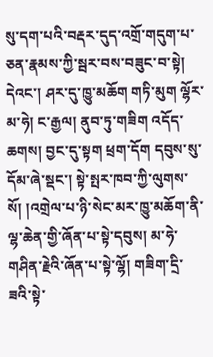སུ་དག་པའི་བརྡར་དུད་འགྲོ་གདུག་པ་ཅན་རྣམས་ཀྱི་སྦར་བས་བཟུང་བ་སྟེ། དེའང་། ཤར་དུ་ཁྱུ་མཆོག གཏི་མུག ལྷོར་མ་ཧེ། ང་རྒྱལ། ནུབ་ཏུ་གཟིག འདོད་ཆགས། བྱང་དུ་སྟག ཕྲག་དོག དབུས་སུ་དོམ་ཞེ་སྡང་། སྟེ་སྤར་ཁབ་ཀྱི་ལུགས་སོ། །འགྲེལ་པ་ཉི་སེང་མར་ཁྱུ་མཆོག་ནི་ལྷ་ཆེན་གྱི་ཞོན་པ་སྟེ་དབུས། མ་ཧེ་གཤིན་རྗེའི་ཞོན་པ་སྟེ་ལྷོ། གཟིག་དྲི་ཟའི་སྟེ་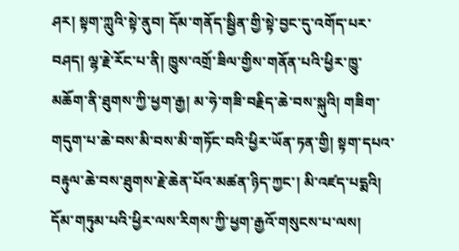ཤར། སྟག་ཀླུའི་སྟེ་ནུབ། དོམ་གནོད་སྦྱིན་གྱི་སྟེ་བྱང་དུ་འགོད་པར་བཤད། ལྷ་རྗེ་རོང་པ་ནི། ཁྱུས་འགྲོ་ཟིལ་གྱིས་གནོན་པའི་ཕྱིར་ཁྱུ་མཆོག་ནི་ཐུགས་ཀྱི་ཕྱག་རྒྱ། མ་ཧེ་གཟི་བརྗིད་ཆེ་བས་སྐུའི། གཟིག་གདུག་པ་ཆེ་བས་མི་བས་མི་གཏོང་བའི་ཕྱིར་ཡོན་ཏན་གྱི། སྟག་དཔའ་བརྟུལ་ཆེ་བས་ཐུགས་རྗེ་ཆེན་པོའ་མཚན་ཉིད་ཀྱང་། མི་འཛད་པདྨའི། དོམ་གཏུམ་པའི་ཕྱིར་ལས་རིགས་ཀྱི་ཕྱག་རྒྱའོ་གསུངས་པ་ལས།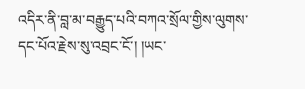འདིར་ནི་བླ་མ་བརྒྱུད་པའི་བཀའ་སྲོལ་གྱིས་ལུགས་དང་པོའ་རྗེས་སུ་འབྲང་ངོ་། །ཡང་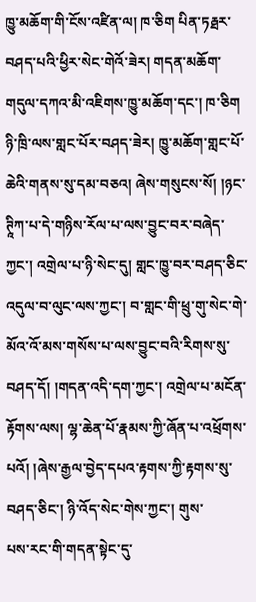ཁྱུ་མཆོག་གི་ངོས་འཛིན་ལ། ཁ་ཅིག པིན་ཏརྠར་བཤད་པའི་ཕྱིར་སེང་གེའོ་ཟེར། གདན་མཆོག་གདུལ་དཀའ་མི་འཇིགས་ཁྱུ་མཆོག་དང་། ཁ་ཅིག ཉི་ཁྲི་ལས་གླང་པོར་བཤད་ཟེར། ཁྱུ་མཆོག་གླང་པོ་ཆེའི་གནས་སུ་དམ་བཅའ། ཞེས་གསུངས་སོ། །ཉང་ཊཱིཀ་པ་དེ་གཉིས་རོལ་པ་ལས་བྱུང་བར་བཞེད་ཀྱང་། འགྲེལ་པ་ཉི་སེང་དུ། གླང་ཁྱུ་བར་བཤད་ཅིང་འདུལ་བ་ལུང་ལས་ཀྱང་། བ་གླང་གི་ཕྲུ་གུ་སེང་གེ་མོའ་འོ་མས་གསོས་པ་ལས་བྱུང་བའི་རིགས་སུ་བཤད་དོ། །གདན་འདི་དག་ཀྱང་། འགྲེལ་པ་མངོན་རྟོགས་ལས། ལྷ་ཆེན་པོ་རྣམས་ཀྱི་ཞོན་པ་འཕྲོགས་པའོ། །ཞེས་རྒྱལ་བྱེད་དཔའ་རྟགས་ཀྱི་རྟགས་སུ་བཤད་ཅིང་། ཉི་འོད་སེང་གེས་ཀྱང་། གུས་
པས་རང་གི་གདན་སྟེང་དུ་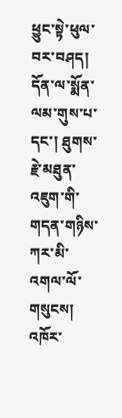ཕྱུང་སྟེ་ཕུལ་བར་བཤད། དོན་ལ་སྨོན་ལམ་གུས་པ་དང་། ཐུགས་རྗེ་མཐུན་འཇུག་གི་གདན་གཉིས་ཀར་མི་འགལ་ལོ་གསུངས། འཁོར་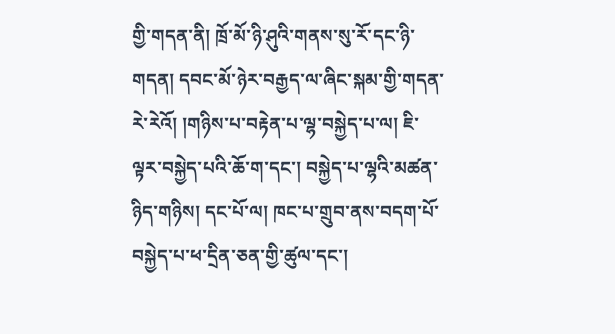གྱི་གདན་ནི། ཁྲོ་མོ་ཉི་ཤུའི་གནས་སུ་རོ་དང་ཉི་གདན། དབང་མོ་ཉེར་བརྒྱད་ལ་ཞིང་སྐམ་གྱི་གདན་རེ་རེའོ། །གཉིས་པ་བརྟེན་པ་ལྷ་བསྐྱེད་པ་ལ། ཇི་ལྟར་བསྐྱེད་པའི་ཆོ་ག་དང་། བསྐྱེད་པ་ལྷའི་མཚན་ཉིད་གཉིས། དང་པོ་ལ། ཁང་པ་གྲུབ་ནས་བདག་པོ་བསྐྱེད་པ་ཕ་དྲིན་ཅན་གྱི་ཚུལ་དང་།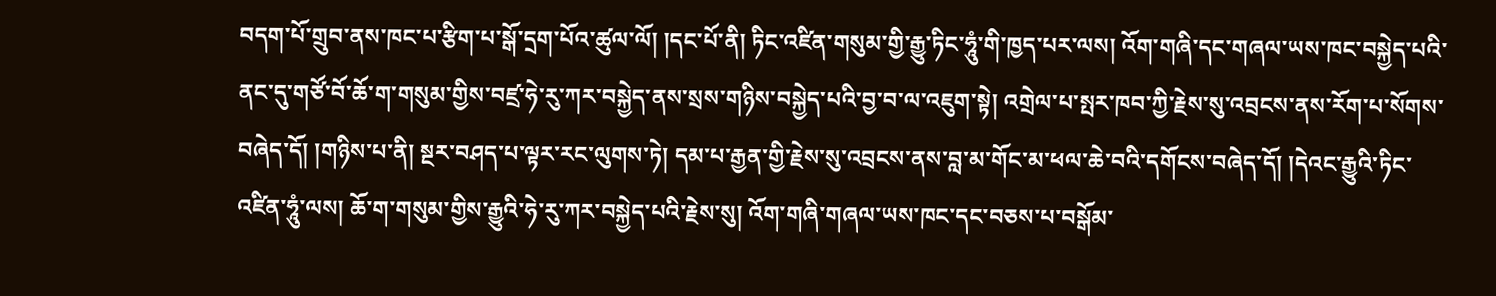བདག་པོ་གྲུབ་ནས་ཁང་པ་རྩིག་པ་སྒོ་དྲག་པོའ་ཚུལ་ལོ། །དང་པོ་ནི། ཏིང་འཛིན་གསུམ་གྱི་རྒྱུ་ཏིང་ཧཱུཾ་གི་ཁྱད་པར་ལས། འོག་གཞི་དང་གཞལ་ཡས་ཁང་བསྐྱེད་པའི་ནང་དུ་གཙོ་བོ་ཆོ་ག་གསུམ་གྱིས་བཛྲ་ཧེ་རུ་ཀར་བསྐྱེད་ནས་སྲས་གཉིས་བསྐྱེད་པའི་བྱ་བ་ལ་འཇུག་སྟེ། འགྲེལ་པ་སྤར་ཁབ་ཀྱི་རྗེས་སུ་འབྲངས་ནས་རོག་པ་སོགས་བཞེད་དོ། །གཉིས་པ་ནི། སྔར་བཤད་པ་ལྟར་རང་ལུགས་ཏེ། དམ་པ་རྒྱན་གྱི་རྗེས་སུ་འབྲངས་ནས་བླ་མ་གོང་མ་ཕལ་ཆེ་བའི་དགོངས་བཞེད་དོ། །དེའང་རྒྱུའི་ཏིང་འཛིན་ཧཱུཾ་ལས། ཆོ་ག་གསུམ་གྱིས་རྒྱུའི་ཧེ་རུ་ཀར་བསྐྱེད་པའི་རྗེས་སུ། འོག་གཞི་གཞལ་ཡས་ཁང་དང་བཅས་པ་བསྒོམ་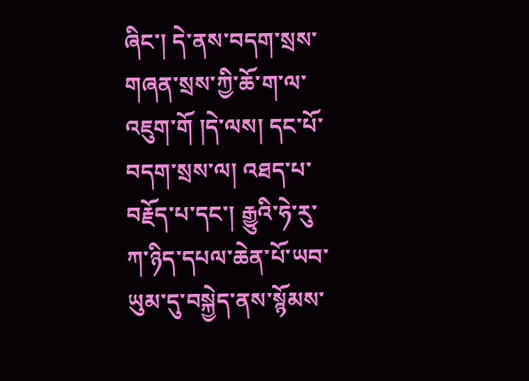ཞིང་། དེ་ནས་བདག་སྲས་གཞན་སྲས་ཀྱི་ཆོ་ག་ལ་འཇུག་གོ །དེ་ལས། དང་པོ་བདག་སྲས་ལ། འཐད་པ་བརྗོད་པ་དང་། རྒྱུའི་ཧེ་རུ་ཀ་ཉིད་དཔལ་ཆེན་པོ་ཡབ་ཡུམ་དུ་བསྐྱེད་ནས་སྙོམས་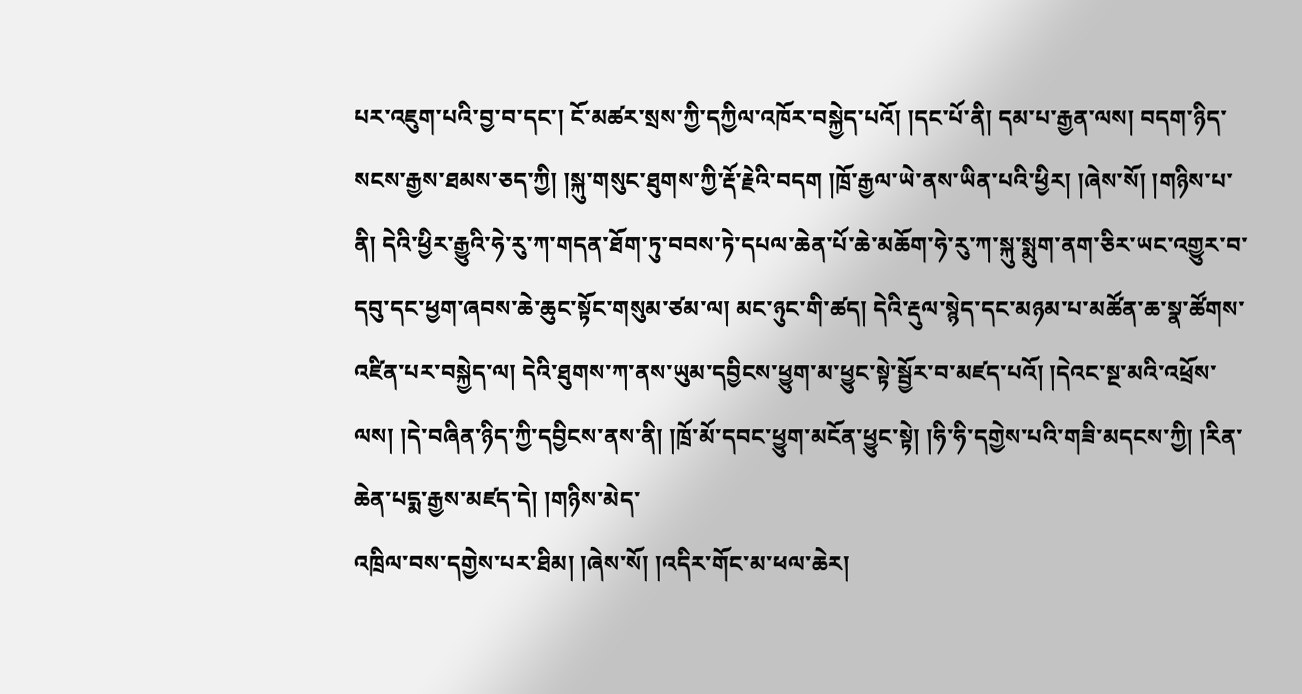པར་འཇུག་པའི་བྱ་བ་དང་། ངོ་མཚར་སྲས་ཀྱི་དཀྱིལ་འཁོར་བསྐྱེད་པའོ། །དང་པོ་ནི། དམ་པ་རྒྱན་ལས། བདག་ཉིད་སངས་རྒྱས་ཐམས་ཅད་ཀྱི། །སྐུ་གསུང་ཐུགས་ཀྱི་རྡོ་རྗེའི་བདག །ཁྲོ་རྒྱལ་ཡེ་ནས་ཡིན་པའི་ཕྱིར། །ཞེས་སོ། །གཉིས་པ་ནི། དེའི་ཕྱིར་རྒྱུའི་ཧེ་རུ་ཀ་གདན་ཐོག་ཏུ་བབས་ཏེ་དཔལ་ཆེན་པོ་ཆེ་མཆོག་ཧེ་རུ་ཀ་སྐུ་སྨུག་ནག་ཅིར་ཡང་འགྱུར་བ་དབུ་དང་ཕྱག་ཞབས་ཆེ་ཆུང་སྟོང་གསུམ་ཙམ་ལ། མང་ཉུང་གི་ཚད། དེའི་རྡུལ་སྙེད་དང་མཉམ་པ་མཚོན་ཆ་སྣ་ཚོགས་འཛིན་པར་བསྐྱེད་ལ། དེའི་ཐུགས་ཀ་ནས་ཡུམ་དབྱིངས་ཕྱུག་མ་ཕྱུང་སྟེ་སྦྱོར་བ་མཛད་པའོ། །དེའང་སྔ་མའི་འཕྲོས་ལས། །དེ་བཞིན་ཉིད་ཀྱི་དབྱིངས་ནས་ནི། །ཁྲོ་མོ་དབང་ཕྱུག་མངོན་ཕྱུང་སྟེ། །ཧི་ཧི་དགྱེས་པའི་གཟི་མདངས་ཀྱི། །རིན་ཆེན་པདྨ་རྒྱས་མཛད་དེ། །གཉིས་མེད་
འཁྲིལ་བས་དགྱེས་པར་ཐིམ། །ཞེས་སོ། །འདིར་གོང་མ་ཕལ་ཆེར།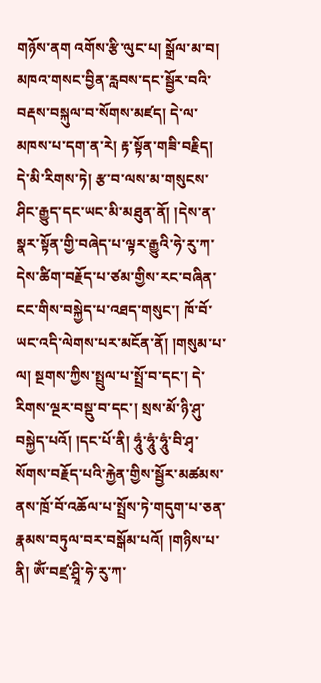གཉོས་ནག འགོས་རྩི་ལུང་པ། སྒྲོལ་མ་བ། མཁའ་གསང་བྱིན་རླབས་དང་སྦྱོར་བའི་བརྡས་བསྐུལ་བ་སོགས་མཛད། དེ་ལ་མཁས་པ་དག་ན་རེ། རྟ་སྟོན་གཟི་བརྗིད། དེ་མི་རིགས་ཏེ། རྩ་བ་ལས་མ་གསུངས་ཤིང་རྒྱུད་དང་ཡང་མི་མཐུན་ནོ། །དེས་ན་སྣར་སྟོན་གྱི་བཞེད་པ་ལྟར་རྒྱུའི་ཧེ་རུ་ཀ་དེས་ཚིག་བརྗོད་པ་ཙམ་གྱིས་རང་བཞིན་ངང་གིས་བསྐྱེད་པ་འཐད་གསུང་། ཁོ་བོ་ཡང་འདི་ལེགས་པར་མངོན་ནོ། །གསུམ་པ་ལ། སྔགས་ཀྱིས་སྤྲུལ་པ་སྤྲོ་བ་དང་། དེ་རིགས་ལྔར་བསྡུ་བ་དང་། སྲས་མོ་ཉི་ཤུ་བསྐྱེད་པའོ། །དང་པོ་ནི། ཧཱུཾ་ཧཱུཾ་ཧཱུཾ་བི་ཤྭ་སོགས་བརྗོད་པའི་རྐྱེན་གྱིས་སྦྱོར་མཚམས་ནས་ཁྲོ་བོ་འཆོལ་པ་སྤྲོས་ཏེ་གདུག་པ་ཅན་རྣམས་བཏུལ་བར་བསྒོམ་པའོ། །གཉིས་པ་ནི། ༀ་བཛྲ་ཤྲཱི་ཧེ་རུ་ཀ་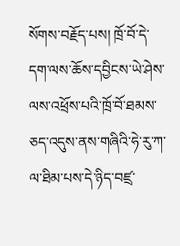སོགས་བརྗོད་པས། ཁྲོ་བོ་དེ་དག་ལས་ཆོས་དབྱིངས་ཡེ་ཤེས་ལས་འཕྲོས་པའི་ཁྲོ་བོ་ཐམས་ཅད་འདུས་ནས་གཞིའི་ཧེ་རུ་ཀ་ལ་ཐིམ་པས་དེ་ཉིད་བཛྲ་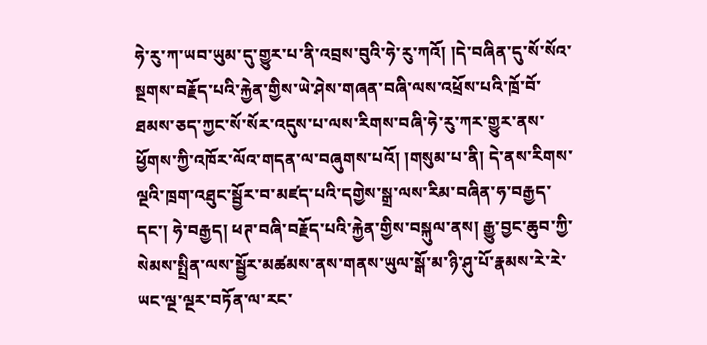ཧེ་རུ་ཀ་ཡབ་ཡུམ་དུ་གྱུར་པ་ནི་འབྲས་བུའི་ཧེ་རུ་ཀའོ། །དེ་བཞིན་དུ་སོ་སོའ་སྔགས་བརྗོད་པའི་རྐྱེན་གྱིས་ཡེ་ཤེས་གཞན་བཞི་ལས་འཕྲོས་པའི་ཁྲོ་བོ་ཐམས་ཅད་ཀྱང་སོ་སོར་འདུས་པ་ལས་རིགས་བཞི་ཧེ་རུ་ཀར་གྱུར་ནས་ཕྱོགས་ཀྱི་འཁོར་ལོའ་གདན་ལ་བཞུགས་པའོ། །གསུམ་པ་ནི། དེ་ནས་རིགས་ལྔའི་ཁྲག་འཐུང་སྦྱོར་བ་མཛད་པའི་དགྱེས་སྒྲ་ལས་རིམ་བཞིན་ཧ་བརྒྱད་དང་། ཧེ་བརྒྱད། ཕཊ་བཞི་བརྗོད་པའི་རྐྱེན་གྱིས་བསྐུལ་ནས། རྒྱུ་བྱང་ཆུབ་ཀྱི་སེམས་སྤྲིན་ལས་སྦྱོར་མཚམས་ནས་གནས་ཡུལ་སྒོ་མ་ཉི་ཤུ་པོ་རྣམས་རེ་རེ་ཡང་ལྔ་ལྔར་བཏོན་ལ་རང་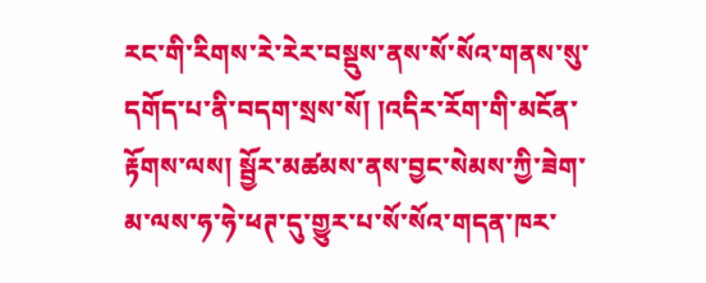རང་གི་རིགས་རེ་རེར་བསྡུས་ནས་སོ་སོའ་གནས་སུ་དགོད་པ་ནི་བདག་སྲས་སོ། །འདིར་རོག་གི་མངོན་རྟོགས་ལས། སྦྱོར་མཚམས་ནས་བྱང་སེམས་ཀྱི་ཟེག་མ་ལས་ཧ་ཧེ་ཕཊ་དུ་གྱུར་པ་སོ་སོའ་གདན་ཁར་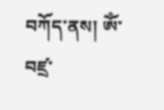བཀོད་ནས། ༀ་བཛྲ་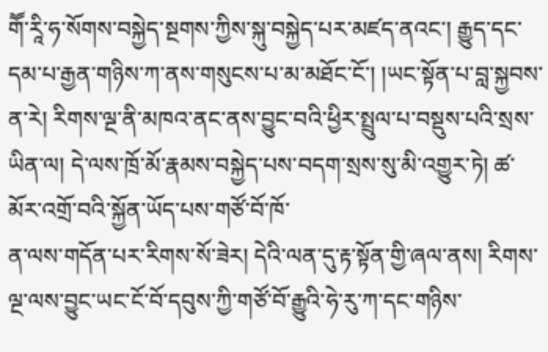གཽ་རཱི་ཧ་སོགས་བསྐྱེད་སྔགས་ཀྱིས་སྐུ་བསྐྱེད་པར་མཛད་ནའང་། རྒྱུད་དང་དམ་པ་རྒྱན་གཉིས་ཀ་ནས་གསུངས་པ་མ་མཐོང་ངོ་། །ཡང་སྟོན་པ་བླ་སྐྱབས་ན་རེ། རིགས་ལྔ་ནི་མཁའ་ནང་ནས་བྱུང་བའི་ཕྱིར་སྤྲུལ་པ་བསྡུས་པའི་སྲས་ཡིན་ལ། དེ་ལས་ཁྲོ་མོ་རྣམས་བསྐྱེད་པས་བདག་སྲས་སུ་མི་འགྱུར་ཏེ། ཚ་མོར་འགྲོ་བའི་སྐྱོན་ཡོད་པས་གཙོ་བོ་ཁོ་
ན་ལས་གདོན་པར་རིགས་སོ་ཟེར། དེའི་ལན་དུ་རྟ་སྟོན་གྱི་ཞལ་ནས། རིགས་ལྔ་ལས་བྱུང་ཡང་ངོ་བོ་དབུས་ཀྱི་གཙོ་བོ་རྒྱུའི་ཧེ་རུ་ཀ་དང་གཉིས་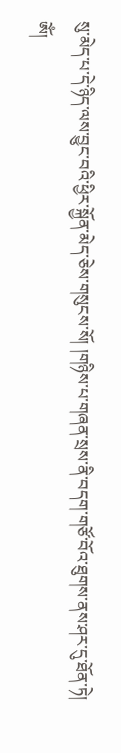སུ་མེད་པ་དེ་ཉིད་ལས་བྱུང་བའི་ཕྱིར་སྐྱོན་མེད་ཅེས་གསུངས་སོ། །གཉིས་པ་གཞན་སྲས་ནི་བདག་གཙོ་བོའ་ཐུགས་ནས་ཤར་དུ་ཐོན་ཏེ། ༀ།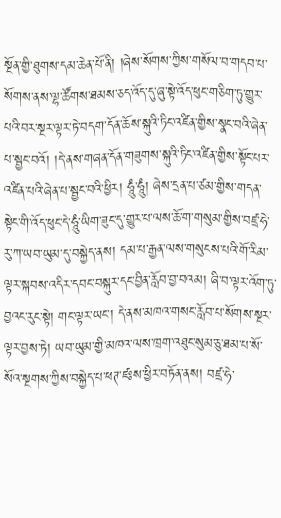སྔོན་གྱི་ཐུགས་དམ་ཆེན་པོ་ནི། །ཞེས་སོགས་ཀྱིས་གསོལ་བ་གདབ་པ་སོགས་ནས་ལྷ་ཚོགས་ཐམས་ཅད་འོད་དུ་ཞུ་སྟེ་འོད་ཕུང་གཅིག་ཏུ་གྱུར་པའི་བར་སྔར་ལྟར་ཏེ་བདག་དོན་ཆོས་སྐུའི་ཏིང་འཛིན་གྱིས་སྣང་བའི་ཞེན་པ་སྦྱང་བའོ། །དེ་ནས་གཞན་དོན་གཟུགས་སྐུའི་ཏིང་འཛིན་གྱིས་སྟོང་པར་འཛིན་པའི་ཞེན་པ་སྦྱང་བའི་ཕྱིར། ཧཱུཾ་ཧཱུཾ། ཞེས་དྲན་པ་ཙམ་གྱིས་གདན་སྟེང་གི་འོད་ཕུང་དེ་ཧཱུཾ་ཡིག་ཟུང་དུ་གྱུར་པ་ལས་ཆོ་ག་གསུམ་གྱིས་བཛྲ་ཧེ་རུ་ཀ་ཡབ་ཡུམ་དུ་བསྐྱེད་ནས། དམ་པ་རྒྱན་ལས་གསུངས་པའི་གོ་རིམ་ལྟར་སྐབས་འདིར་དབང་བསྐུར་དང་བྱིན་རློབ་བྱ་བའམ། ཞི་བ་ལྟར་འོག་ཏུ་བྱའང་རུང་སྟེ། གང་ལྟར་ཡང་། དེ་ནས་མཁའ་གསང་རློབ་པ་སོགས་སྔར་ལྟར་བྱས་ཏེ། ཡབ་ཡུམ་གྱི་མཁའ་ལས་ཁྲག་འཐུང་སུམ་ཅུ་ཐམ་པ་སོ་སོའ་སྔགས་ཀྱིས་བསྐྱེད་པ་ཕཊ་ཛཿས་ཕྱིར་བཏོན་ནས། བཛྲ་ཧེ་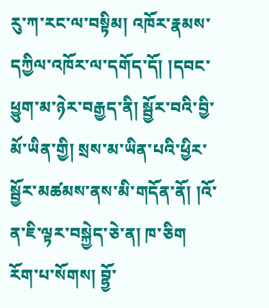རུ་ཀ་རང་ལ་བསྟིམ། འཁོར་རྣམས་དཀྱིལ་འཁོར་ལ་དགོད་དོ། །དབང་ཕྱུག་མ་ཉེར་བརྒྱད་ནི། སྦྱོར་བའི་བྱི་མོ་ཡིན་གྱི། སྲས་མ་ཡིན་པའི་ཕྱིར་སྦྱོར་མཚམས་ནས་མི་གདོན་ནོ། །འོ་ན་ཇི་ལྟར་བསྐྱེད་ཅེ་ན། ཁ་ཅིག རོག་པ་སོགས། བྷྱོ་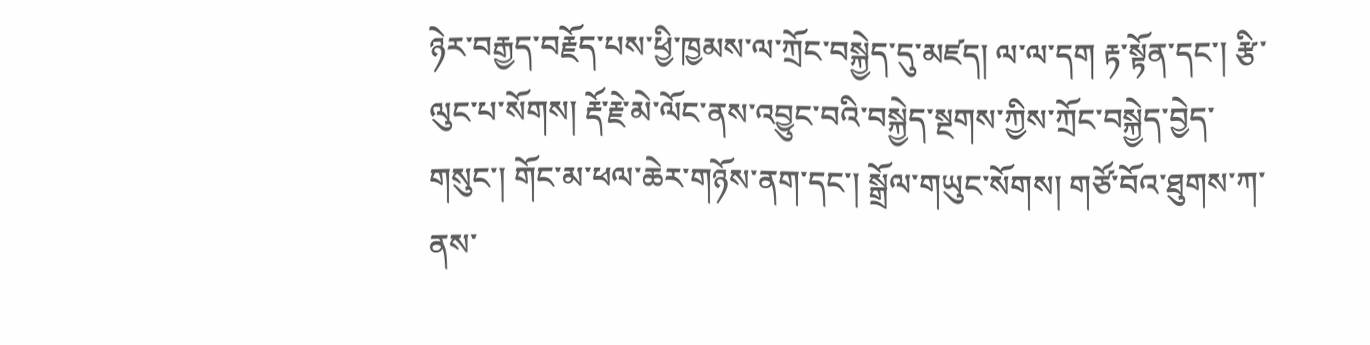ཉེར་བརྒྱད་བརྗོད་པས་ཕྱི་ཁྱམས་ལ་ཀྲོང་བསྐྱེད་དུ་མཛད། ལ་ལ་དག རྟ་སྟོན་དང་། རྩི་ལུང་པ་སོགས། རྡོ་རྗེ་མེ་ལོང་ནས་འབྱུང་བའི་བསྐྱེད་སྔགས་ཀྱིས་ཀྲོང་བསྐྱེད་བྱེད་གསུང་། གོང་མ་ཕལ་ཆེར་གཉོས་ནག་དང་། སྒྲོལ་གཡུང་སོགས། གཙོ་བོའ་ཐུགས་ཀ་ནས་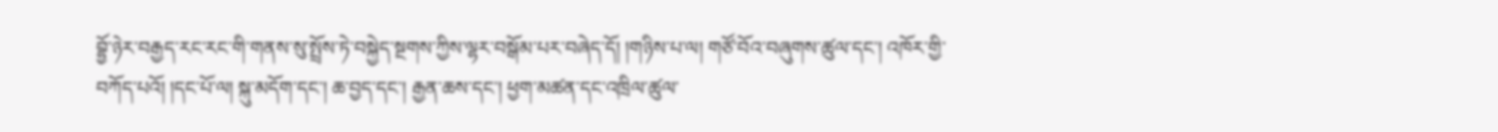བྷྱོ་ཉེར་བརྒྱད་རང་རང་གི་གནས་སུ་སྤྲོས་ཏེ་བསྐྱེད་སྔགས་ཀྱིས་ལྷར་བསྒོམ་པར་བཞེད་དོ། །གཉིས་པ་ལ། གཙོ་བོའ་བཞུགས་ཚུལ་དང་། འཁོར་གྱི་བཀོད་པའོ། །དང་པོ་ལ། སྐུ་མདོག་དང་། ཆ་བྱད་དང་། རྒྱན་ཆས་དང་། ཕྱག་མཚན་དང་འཁྲིལ་ཚུལ་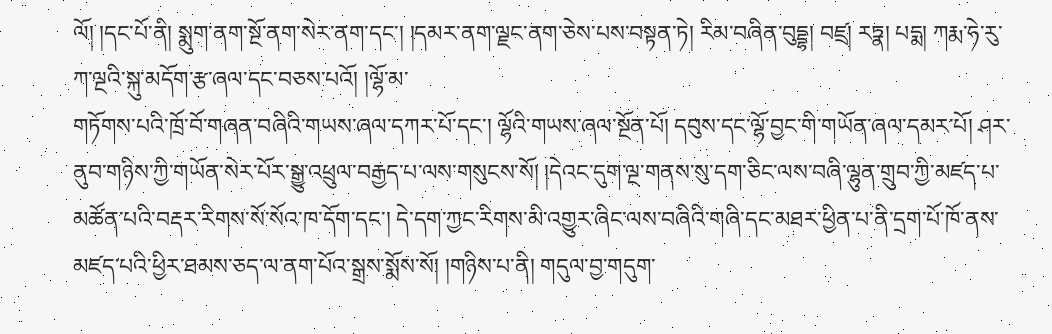ལོ། །དང་པོ་ནི། སྨུག་ནག་སྔོ་ནག་སེར་ནག་དང་། །དམར་ནག་ལྗང་ནག་ཅེས་པས་བསྟན་ཏེ། རིམ་བཞིན་བུདྡྷ། བཛྲ། རཏྣ། པདྨ། ཀརྨ་ཧེ་རུ་ཀ་ལྔའི་སྐུ་མདོག་རྩ་ཞལ་དང་བཅས་པའོ། །ལྷོ་མ་
གཏོགས་པའི་ཁྲོ་བོ་གཞན་བཞིའི་གཡས་ཞལ་དཀར་པོ་དང་། ལྷོའི་གཡས་ཞལ་སྔོན་པོ། དབུས་དང་ལྷོ་བྱང་གི་གཡོན་ཞལ་དམར་པོ། ཤར་ནུབ་གཉིས་ཀྱི་གཡོན་སེར་པོར་སྒྱུ་འཕྲུལ་བརྒྱད་པ་ལས་གསུངས་སོ། །དེའང་དུག་ལྔ་གནས་སུ་དག་ཅིང་ལས་བཞི་ལྷུན་གྲུབ་ཀྱི་མཛད་པ་མཚོན་པའི་བརྡར་རིགས་སོ་སོའ་ཁ་དོག་དང་། དེ་དག་ཀྱང་རིགས་མི་འགྱུར་ཞིང་ལས་བཞིའི་གཞི་དང་མཐར་ཕྱིན་པ་ནི་དྲག་པོ་ཁོ་ནས་མཛད་པའི་ཕྱིར་ཐམས་ཅད་ལ་ནག་པོའ་སྒྲས་སྨོས་སོ། །གཉིས་པ་ནི། གདུལ་བྱ་གདུག་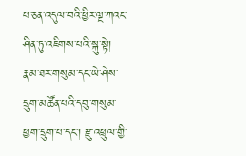པ་ཅན་འདུལ་བའི་ཕྱིར་ལྔ་ཀའང་ཤིན་ཏུ་འཇིགས་པའི་སྐུ་སྟེ། རྣམ་ཐར་གསུམ་དང་ཡེ་ཤེས་དྲུག་མཚོན་པའི་དབུ་གསུམ་ཕྱག་དྲུག་པ་དང་། རྫུ་འཕྲུལ་གྱི་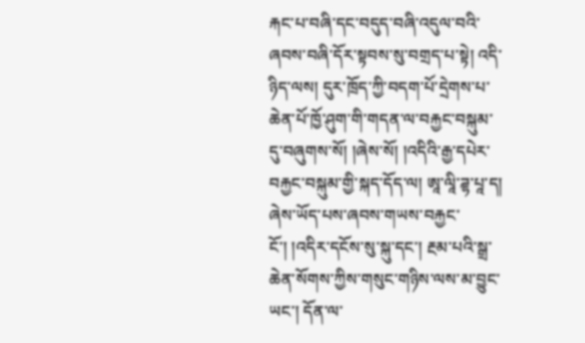རྐང་པ་བཞི་དང་བདུད་བཞི་འདུལ་བའི་ཞབས་བཞི་དོར་སྟབས་སུ་བགྲད་པ་སྟེ། འདི་ཉིད་ལས། དུར་ཁྲོད་ཀྱི་བདག་པོ་དྲེགས་པ་ཆེན་པོ་ཁྱོ་ཤུག་གི་གདན་ལ་བརྐྱང་བསྐུམ་དུ་བཞུགས་སོ། །ཞེས་སོ། །འདིའི་རྒྱ་དཔེར་བརྐྱང་བསྐུམ་གྱི་སྐད་དོད་ལ། ཨཱ་ལཱི་ཌྷ་པཱ་ད། ཞེས་ཡོད་པས་ཞབས་གཡས་བརྐྱང་ངོ་། །འདིར་དངོས་སུ་སྐུ་དང་། རྔམ་པའི་སྒྲ་ཆེན་སོགས་ཀྱིས་གསུང་གཉིས་ལས་མ་བྱུང་ཡང་། དོན་ལ་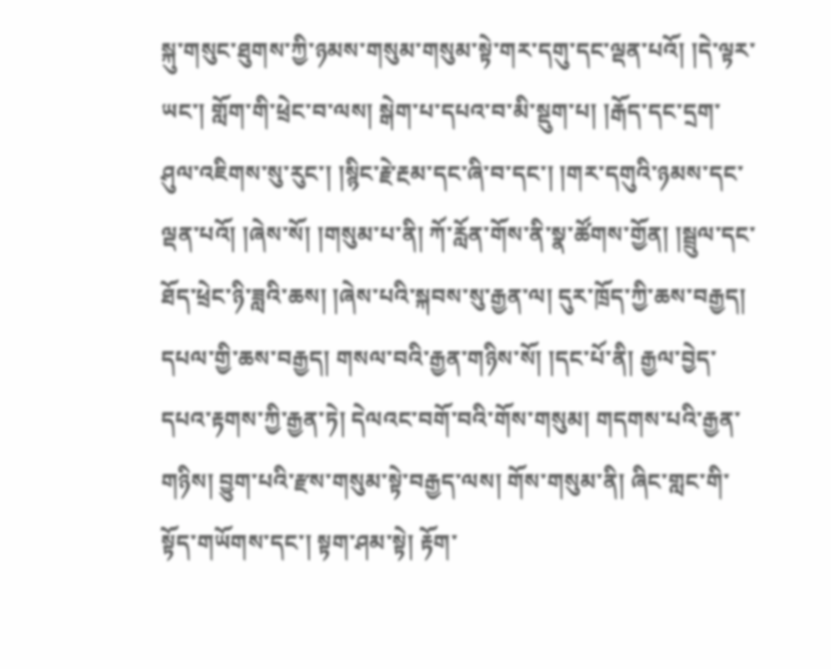སྐུ་གསུང་ཐུགས་ཀྱི་ཉམས་གསུམ་གསུམ་སྟེ་གར་དགུ་དང་ལྡན་པའོ། །དེ་ལྟར་ཡང་། གློག་གི་ཕྲེང་བ་ལས། སྒེག་པ་དཔའ་བ་མི་སྡུག་པ། །རྒོད་དང་དྲག་ཤུལ་འཇིགས་སུ་རུང་། །སྙིང་རྗེ་རྔམ་དང་ཞི་བ་དང་། །གར་དགུའི་ཉམས་དང་ལྡན་པའོ། །ཞེས་སོ། །གསུམ་པ་ནི། ཀོ་རློན་གོས་ནི་སྣ་ཚོགས་གྱོན། །སྦྲུལ་དང་ཐོད་ཕྲེང་ཉི་ཟླའི་ཆས། །ཞེས་པའི་སྐབས་སུ་རྒྱན་ལ། དུར་ཁྲོད་ཀྱི་ཆས་བརྒྱད། དཔལ་གྱི་ཆས་བརྒྱད། གསལ་བའི་རྒྱན་གཉིས་སོ། །དང་པོ་ནི། རྒྱལ་བྱེད་དཔའ་རྟགས་ཀྱི་རྒྱན་ཏེ། དེལའང་བགོ་བའི་གོས་གསུམ། གདགས་པའི་རྒྱན་གཉིས། བྱུག་པའི་རྫས་གསུམ་སྟེ་བརྒྱད་ལས། གོས་གསུམ་ནི། ཞིང་གླང་གི་སྟོད་གཡོགས་དང་། སྟག་ཤམ་སྟེ། རྟོག་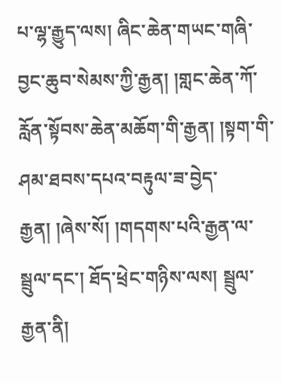པ་ལྷ་རྒྱུད་ལས། ཞིང་ཆེན་གཡང་གཞི་བྱང་ཆུབ་སེམས་ཀྱི་རྒྱན། །གླང་ཆེན་ཀོ་རློན་སྟོབས་ཆེན་མཆོག་གི་རྒྱན། །སྟག་གི་ཤམ་ཐབས་དཔའ་བརྟུལ་ཟ་བྱེད་རྒྱན། །ཞེས་སོ། །གདགས་པའི་རྒྱན་ལ་སྦྲུལ་དང་། ཐོད་ཕྲེང་གཉིས་ལས། སྦྲུལ་རྒྱན་ནི།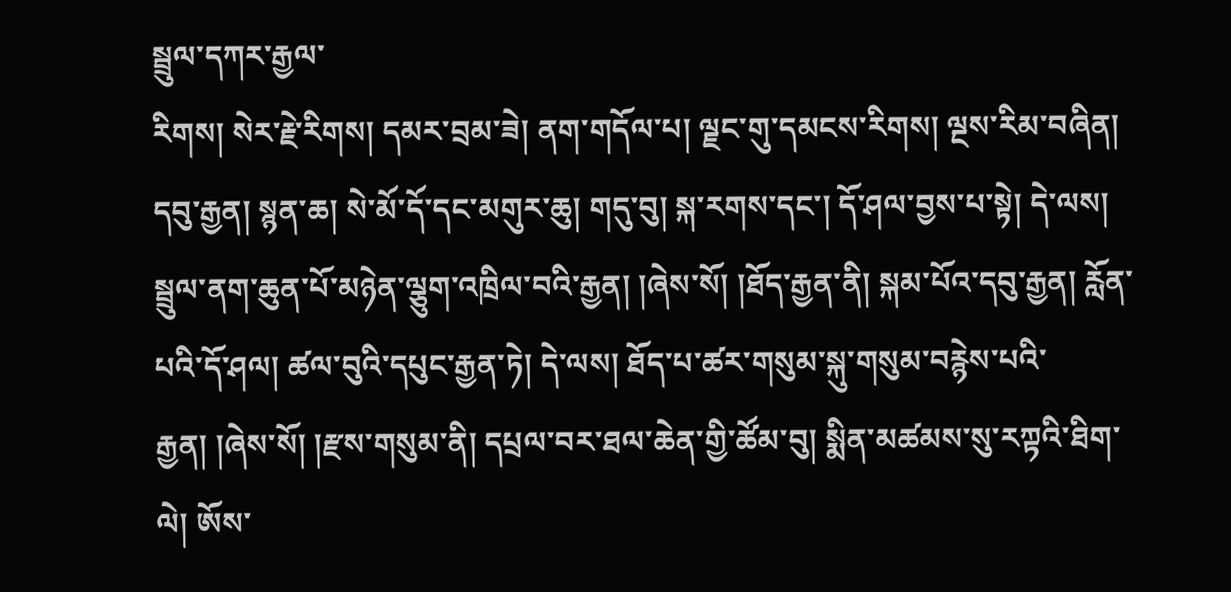སྦྲུལ་དཀར་རྒྱལ་
རིགས། སེར་རྗེ་རིགས། དམར་བྲམ་ཟེ། ནག་གདོལ་པ། ལྗང་གུ་དམངས་རིགས། ལྔས་རིམ་བཞིན། དབུ་རྒྱན། སྙན་ཆ། སེ་མོ་དོ་དང་མགུར་ཆུ། གདུ་བུ། སྐ་རགས་དང་། དོ་ཤལ་བྱས་པ་སྟེ། དེ་ལས། སྦྲུལ་ནག་ཆུན་པོ་མཉེན་ལྕུག་འཁྲིལ་བའི་རྒྱན། །ཞེས་སོ། །ཐོད་རྒྱན་ནི། སྐམ་པོའ་དབུ་རྒྱན། རློན་པའི་དོ་ཤལ། ཚལ་བུའི་དཔུང་རྒྱན་ཏེ། དེ་ལས། ཐོད་པ་ཚར་གསུམ་སྐུ་གསུམ་བརྙེས་པའི་རྒྱན། །ཞེས་སོ། །རྫས་གསུམ་ནི། དཔྲལ་བར་ཐལ་ཆེན་གྱི་ཚོམ་བུ། སྨིན་མཚམས་སུ་རཀྟའི་ཐིག་ལེ། ཨོས་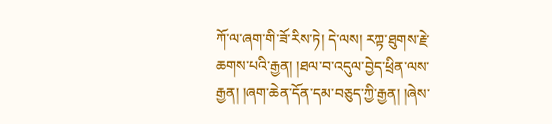ཀོ་ལ་ཞག་གི་ཟོ་རིས་ཏེ། དེ་ལས། རཀྟ་ཐུགས་རྗེ་ཆགས་པའི་རྒྱན། །ཐལ་བ་འདུལ་བྱེད་ཕྲིན་ལས་རྒྱན། །ཞག་ཆེན་དོན་དམ་བཅུད་ཀྱི་རྒྱན། །ཞེས་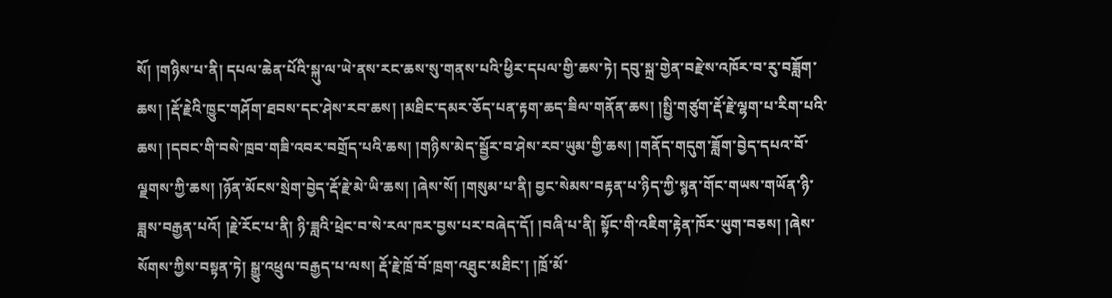སོ། །གཉིས་པ་ནི། དཔལ་ཆེན་པོའི་སྐུ་ལ་ཡེ་ནས་རང་ཆས་སུ་གནས་པའི་ཕྱིར་དཔལ་གྱི་ཆས་ཏེ། དབུ་སྐྲ་གྱེན་བརྫེས་འཁོར་བ་རུ་བཟློག་ཆས། །རྡོ་རྗེའི་ཁྱུང་གཤོག་ཐབས་དང་ཤེས་རབ་ཆས། །མཐིང་དམར་ཅོད་པན་རྟག་ཆད་ཟིལ་གནོན་ཆས། །སྤྱི་གཙུག་རྡོ་རྗེ་ལྷག་པ་རིག་པའི་ཆས། །དབང་གི་བསེ་ཁྲབ་གཟི་འབར་བགྲོད་པའི་ཆས། །གཉིས་མེད་སྦྱོར་བ་ཤེས་རབ་ཡུམ་གྱི་ཆས། །གནོད་གདུག་ཟློག་བྱེད་དཔའ་བོ་ལྗགས་ཀྱི་ཆས། །ཉོན་མོངས་སྲེག་བྱེད་རྡོ་རྗེ་མེ་ཡི་ཆས། །ཞེས་སོ། །གསུམ་པ་ནི། བྱང་སེམས་བརྟན་པ་ཉིད་ཀྱི་སྙན་གོང་གཡས་གཡོན་ཉི་ཟླས་བརྒྱན་པའོ། །རྗེ་རོང་པ་ནི། ཉི་ཟླའི་ཕྲེང་བ་སེ་རལ་ཁར་བྱས་པར་བཞེད་དོ། །བཞི་པ་ནི། སྟོང་གི་འཇིག་རྟེན་ཁོར་ཡུག་བཅས། །ཞེས་སོགས་ཀྱིས་བསྟན་ཏེ། སྒྱུ་འཕྲུལ་བརྒྱད་པ་ལས། རྡོ་རྗེ་ཁྲོ་བོ་ཁྲག་འཐུང་མཐིང་། །ཁྲོ་མོ་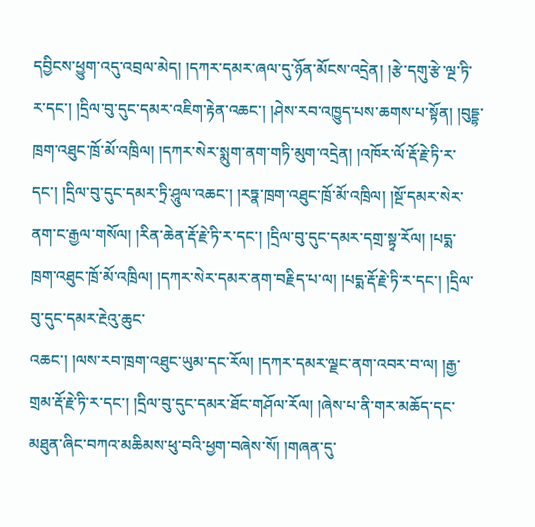དབྱིངས་ཕྱུག་འདུ་འབྲལ་མེད། །དཀར་དམར་ཞལ་དུ་ཉོན་མོངས་འདྲེན། །རྩེ་དགུ་རྩེ་ལྔ་ཏི་ར་དང་། །དྲིལ་བུ་དུང་དམར་འཇིག་རྟེན་འཆང་། །ཤེས་རབ་འཁྱུད་པས་ཆགས་པ་སྟོན། །བུདྡྷ་ཁྲག་འཐུང་ཁྲོ་མོ་འཁྲིལ། །དཀར་སེར་སྨུག་ནག་གཏི་མུག་འདྲེན། །འཁོར་ལོ་རྡོ་རྗེ་ཏི་ར་དང་། །དྲིལ་བུ་དུང་དམར་ཏྲི་ཤཱུལ་འཆང་། །རཏྣ་ཁྲག་འཐུང་ཁྲོ་མོ་འཁྲིལ། །སྔོ་དམར་སེར་ནག་ང་རྒྱལ་གསོལ། །རིན་ཆེན་རྡོ་རྗེ་ཏི་ར་དང་། །དྲིལ་བུ་དུང་དམར་དགྲ་སྟྭ་རོལ། །པདྨ་ཁྲག་འཐུང་ཁྲོ་མོ་འཁྲིལ། །དཀར་སེར་དམར་ནག་བརྗིད་པ་ལ། །པདྨ་རྡོ་རྗེ་ཏི་ར་དང་། །དྲིལ་བུ་དུང་དམར་རྔེའུ་ཆུང་
འཆང་། །ལས་རབ་ཁྲག་འཐུང་ཡུམ་དང་རོལ། །དཀར་དམར་ལྗང་ནག་འབར་བ་ལ། །རྒྱ་གྲམ་རྡོ་རྗེ་ཏི་ར་དང་། །དྲིལ་བུ་དུང་དམར་ཐོང་གཤོལ་རོལ། །ཞེས་པ་ནི་གར་མཆོད་དང་མཐུན་ཞིང་བཀའ་མཆིམས་ཕུ་བའི་ཕྱག་བཞེས་སོ། །གཞན་དུ་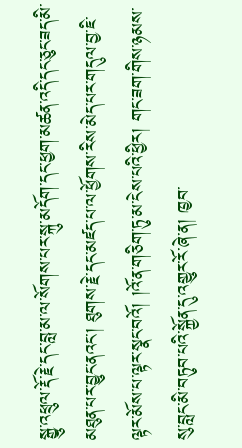སྒྱུ་འཕྲུལ་རྡོ་རྗེ་དང་བླ་མ་ལ་སོགས་པར་སྐུ་མདོག་དང་ཕྱག་མཚན་འདི་དང་ཅུང་ཟད་མི་མཐུན་པར་བྱུང་ནའང་། ཐུགས་རྗེ་དང་མཛད་པ་ལ་ཕྱོགས་རིས་མེད་པར་གདུལ་བྱ་ཇི་ལྟར་མོས་པ་ལྟར་སྣང་བའོ། །འོ་ན་གཅིག་ཏུ་མ་ངེས་པའི་ཕྱིར། གང་ཟག་གིས་ཉམས་སུ་བླང་མི་བཏུབ་པའི་སྐྱོན་དུ་འགྱུར་རོ་ཞེ་ན། ཁྱབ་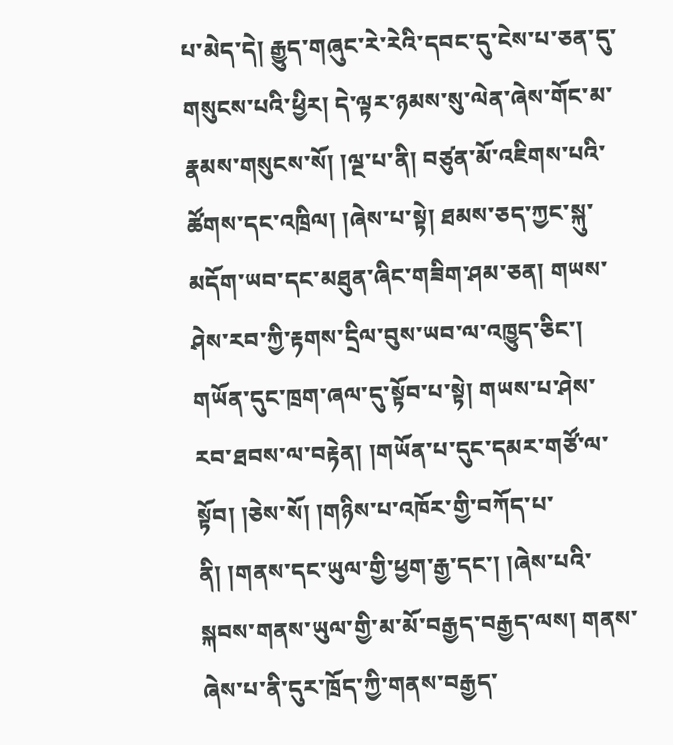པ་མེད་དེ། རྒྱུད་གཞུང་རེ་རེའི་དབང་དུ་ངེས་པ་ཅན་དུ་གསུངས་པའི་ཕྱིར། དེ་ལྟར་ཉམས་སུ་ལེན་ཞེས་གོང་མ་རྣམས་གསུངས་སོ། །ལྔ་པ་ནི། བཙུན་མོ་འཇིགས་པའི་ཚོགས་དང་འཁྲིལ། །ཞེས་པ་སྟེ། ཐམས་ཅད་ཀྱང་སྐུ་མདོག་ཡབ་དང་མཐུན་ཞིང་གཟིག་ཤམ་ཅན། གཡས་ཤེས་རབ་ཀྱི་རྟགས་དྲིལ་བུས་ཡབ་ལ་འཁྱུད་ཅིང་། གཡོན་དུང་ཁྲག་ཞལ་དུ་སྟོབ་པ་སྟེ། གཡས་པ་ཤེས་རབ་ཐབས་ལ་བརྟེན། །གཡོན་པ་དུང་དམར་གཙོ་ལ་སྟོབ། །ཅེས་སོ། །གཉིས་པ་འཁོར་གྱི་བཀོད་པ་ནི། །གནས་དང་ཡུལ་གྱི་ཕྱག་རྒྱ་དང་། །ཞེས་པའི་སྐབས་གནས་ཡུལ་གྱི་མ་མོ་བརྒྱད་བརྒྱད་ལས། གནས་ཞེས་པ་ནི་དུར་ཁྲོད་ཀྱི་གནས་བརྒྱད་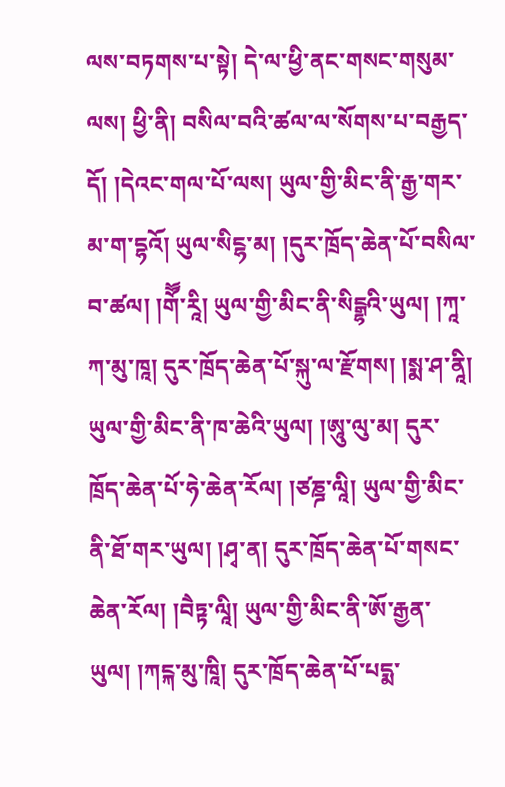ལས་བཏགས་པ་སྟེ། དེ་ལ་ཕྱི་ནང་གསང་གསུམ་ལས། ཕྱི་ནི། བསིལ་བའི་ཚལ་ལ་སོགས་པ་བརྒྱད་དོ། །དེའང་གལ་པོ་ལས། ཡུལ་གྱི་མིང་ནི་རྒྱ་གར་མ་ག་དྷའོ། ཡུལ་སིངྷ་མ། །དུར་ཁྲོད་ཆེན་པོ་བསིལ་བ་ཚལ། །གོཽ་རཱི། ཡུལ་གྱི་མིང་ནི་སིངྒྷའི་ཡུལ། །ཀཱ་ཀ་མུ་ཁཱ། དུར་ཁྲོད་ཆེན་པོ་སྐུ་ལ་རྫོགས། །སྨ་ཤ་ནཱི། ཡུལ་གྱི་མིང་ནི་ཁ་ཆེའི་ཡུལ། །ཨཱུ་ལུ་མ། དུར་ཁྲོད་ཆེན་པོ་ཧེ་ཆེན་རོལ། །ཙཎྜ་ལཱི། ཡུལ་གྱི་མིང་ནི་ཐོ་གར་ཡུལ། །ཤྭ་ན། དུར་ཁྲོད་ཆེན་པོ་གསང་ཆེན་རོལ། །བཻཏྟ་ལཱི། ཡུལ་གྱི་མིང་ནི་ཨོ་རྒྱན་ཡུལ། །ཀངྐ་མུ་ཁཱི། དུར་ཁྲོད་ཆེན་པོ་པདྨ་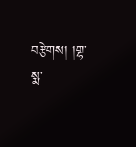བརྩེགས། །གྷ་སྨ་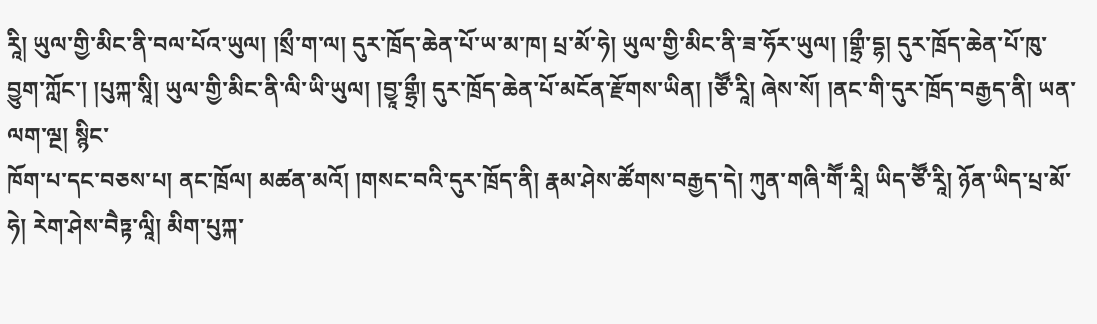རཱི། ཡུལ་གྱི་མིང་ནི་བལ་པོའ་ཡུལ། །སྲྀ་ག་ལ། དུར་ཁྲོད་ཆེན་པོ་ཡ་མ་ཁ། པྲ་མོ་ཧེ། ཡུལ་གྱི་མིང་ནི་ཟ་ཧོར་ཡུལ། །གྷྲྀ་དྷ། དུར་ཁྲོད་ཆེན་པོ་ཁུ་བྱུག་ཀློང་། །པུཀྐ་སཱི། ཡུལ་གྱི་མིང་ནི་ལི་ཡི་ཡུལ། །བྱཱ་གྷྲྀ། དུར་ཁྲོད་ཆེན་པོ་མངོན་རྫོགས་ཡིན། །ཙཽ་རཱི། ཞེས་སོ། །ནང་གི་དུར་ཁྲོད་བརྒྱད་ནི། ཡན་ལག་ལྔ། སྙིང་
ཁོག་པ་དང་བཅས་པ། ནང་ཁྲོལ། མཚན་མའོ། །གསང་བའི་དུར་ཁྲོད་ནི། རྣམ་ཤེས་ཚོགས་བརྒྱད་དེ། ཀུན་གཞི་གཽ་རཱི། ཡིད་ཙཽ་རཱི། ཉོན་ཡིད་པྲ་མོ་ཧེ། རེག་ཤེས་བཻཏྟ་ལཱི། མིག་པུཀྐ་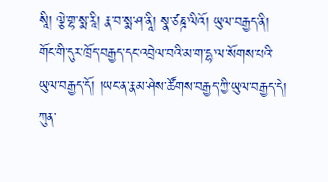སཱི། ལྕེ་གྷ་སྨ་རཱི། རྣ་བ་སྨ་ཤ་ནཱི། སྣ་ཙཎྜ་ལིའོ། ཡུལ་བརྒྱད་ནི། གོང་གི་དུར་ཁྲོད་བརྒྱད་དང་འབྲེལ་བའི་མ་ག་དྷ་ལ་སོགས་པའི་ཡུལ་བརྒྱད་དོ། །ཡང་ན་རྣམ་ཤེས་ཚོགས་བརྒྱད་ཀྱི་ཡུལ་བརྒྱད་དེ། ཀུན་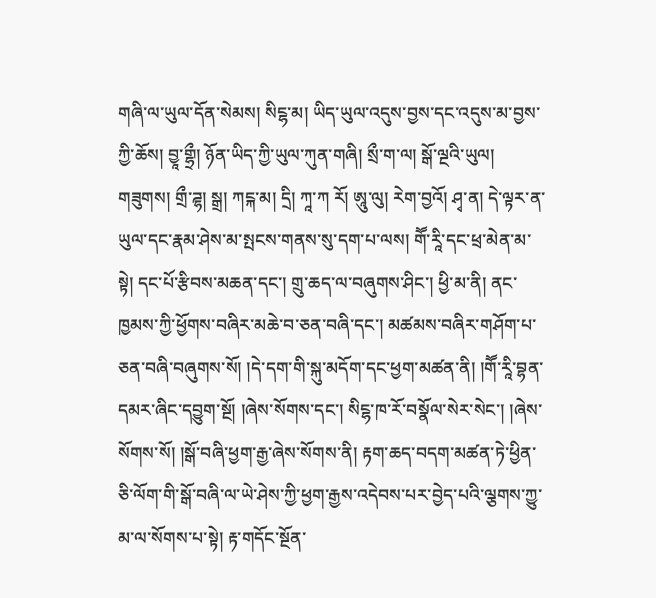གཞི་ལ་ཡུལ་དོན་སེམས། སིངྷ་མ། ཡིད་ཡུལ་འདུས་བྱས་དང་འདུས་མ་བྱས་ཀྱི་ཆོས། བྱཱ་གྷྲྀ། ཉོན་ཡིད་ཀྱི་ཡུལ་ཀུན་གཞི། སྲྀ་ག་ལ། སྒོ་ལྔའི་ཡུལ། གཟུགས། གྲྀ་ཌྷ། སྒྲ། ཀངྐ་མ། དྲི། ཀཱ་ཀ རོ། ཨཱུ་ལུ། རེག་བྱའོ། ཤྭ་ན། དེ་ལྟར་ན་ཡུལ་དང་རྣམ་ཤེས་མ་སྤངས་གནས་སུ་དག་པ་ལས། གཽ་རཱི་དང་ཕྲ་མེན་མ་སྟེ། དང་པོ་རྩིབས་མཆན་དང་། གྲུ་ཆད་ལ་བཞུགས་ཤིང་། ཕྱི་མ་ནི། ནང་ཁྱམས་ཀྱི་ཕྱོགས་བཞིར་མཆེ་བ་ཅན་བཞི་དང་། མཚམས་བཞིར་གཤོག་པ་ཅན་བཞི་བཞུགས་སོ། །དེ་དག་གི་སྐུ་མདོག་དང་ཕྱག་མཚན་ནི། །གཽ་རཱི་བྷན་དམར་ཞིང་དབྱུག་སྔོ། །ཞེས་སོགས་དང་། སིངྷ་ཁ་རོ་བསྣོལ་སེར་སེང་། །ཞེས་སོགས་སོ། །སྒོ་བཞི་ཕྱག་རྒྱ་ཞེས་སོགས་ནི། རྟག་ཆད་བདག་མཚན་ཏེ་ཕྱིན་ཅི་ལོག་གི་སྒོ་བཞི་ལ་ཡེ་ཤེས་ཀྱི་ཕྱག་རྒྱས་འདེབས་པར་བྱེད་པའི་ལྕགས་ཀྱུ་མ་ལ་སོགས་པ་སྟེ། རྟ་གདོང་སྔོན་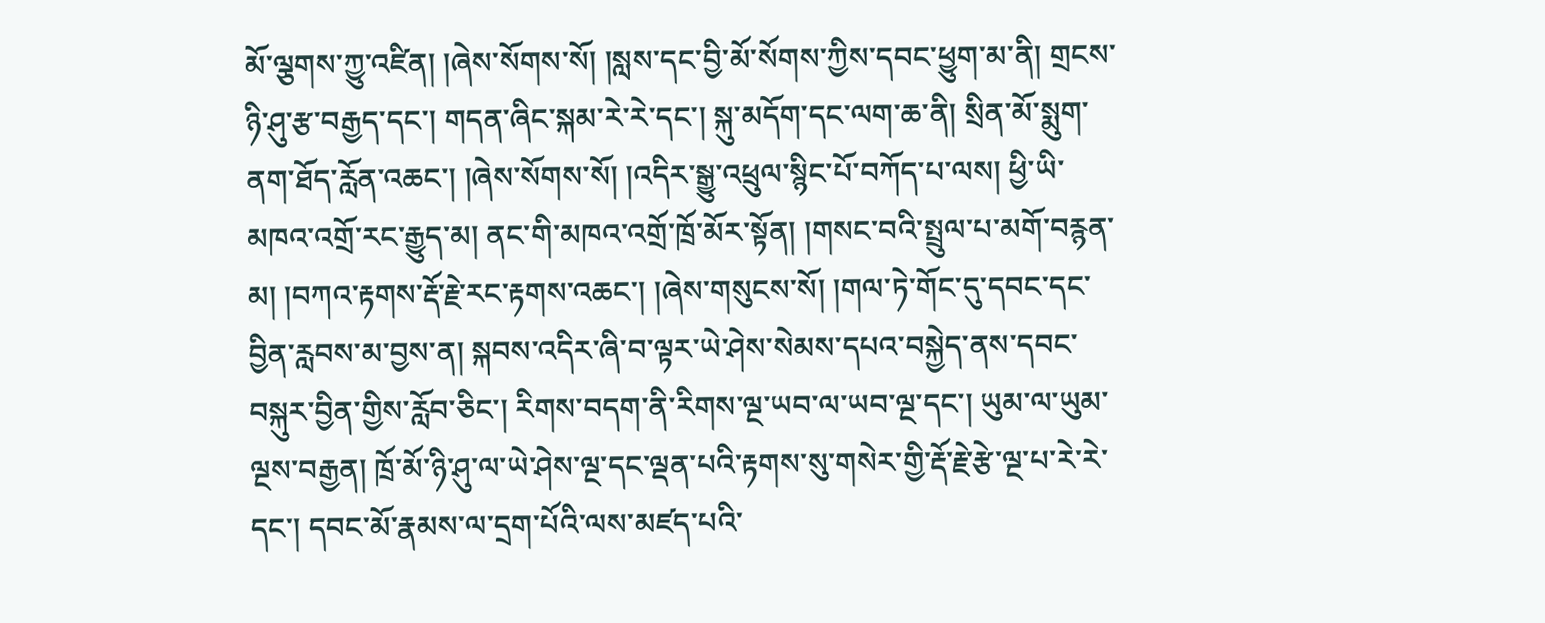མོ་ལྕགས་ཀྱུ་འཛིན། །ཞེས་སོགས་སོ། །སླས་དང་བྱི་མོ་སོགས་ཀྱིས་དབང་ཕྱུག་མ་ནི། གྲངས་ཉི་ཤུ་རྩ་བརྒྱད་དང་། གདན་ཞིང་སྐམ་རེ་རེ་དང་། སྐུ་མདོག་དང་ལག་ཆ་ནི། སྲིན་མོ་སྨུག་ནག་ཐོད་རློན་འཆང་། །ཞེས་སོགས་སོ། །འདིར་སྒྱུ་འཕྲུལ་སྙིང་པོ་བཀོད་པ་ལས། ཕྱི་ཡི་མཁའ་འགྲོ་རང་རྒྱུད་མ། ནང་གི་མཁའ་འགྲོ་ཁྲོ་མོར་སྟོན། །གསང་བའི་སྤྲུལ་པ་མགོ་བརྙན་མ། །བཀའ་རྟགས་རྡོ་རྗེ་རང་རྟགས་འཆང་། །ཞེས་གསུངས་སོ། །གལ་ཏེ་གོང་དུ་དབང་དང་བྱིན་རླབས་མ་བྱས་ན། སྐབས་འདིར་ཞི་བ་ལྟར་ཡེ་ཤེས་སེམས་དཔའ་བསྐྱེད་ནས་དབང་བསྐུར་བྱིན་གྱིས་རློབ་ཅིང་། རིགས་བདག་ནི་རིགས་ལྔ་ཡབ་ལ་ཡབ་ལྔ་དང་། ཡུམ་ལ་ཡུམ་ལྔས་བརྒྱན། ཁྲོ་མོ་ཉི་ཤུ་ལ་ཡེ་ཤེས་ལྔ་དང་ལྡན་པའི་རྟགས་སུ་གསེར་གྱི་རྡོ་རྗེ་རྩེ་ལྔ་པ་རེ་རེ་དང་། དབང་མོ་རྣམས་ལ་དྲག་པོའི་ལས་མཛད་པའི་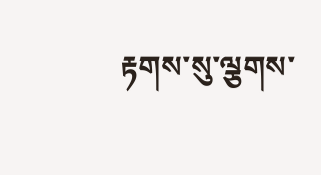རྟགས་སུ་ལྕགས་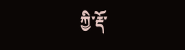ཀྱི་རྡོ་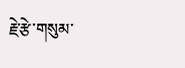རྗེ་རྩེ་གསུམ་